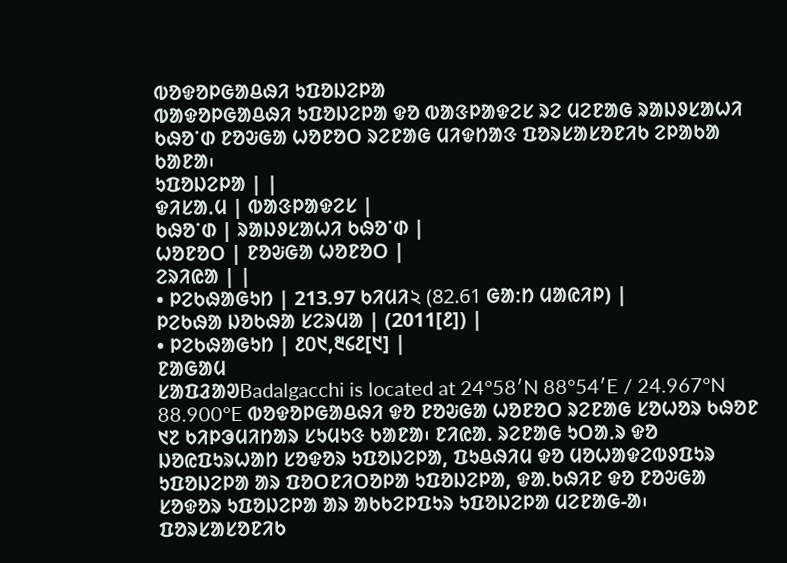ᱵᱚᱫᱚᱞᱜᱟᱪᱷᱤ ᱩᱯᱚᱡᱮᱞᱟ
ᱵᱟᱫᱚᱞᱜᱟᱪᱷᱤ ᱩᱯᱚᱡᱮᱞᱟ ᱫᱚ ᱵᱟᱝᱞᱟᱫᱮᱥ ᱨᱮ ᱢᱮᱱᱟᱜ ᱨᱟᱡᱽᱥᱟᱦᱤ ᱠᱷᱚᱸᱰ ᱱᱚᱶᱜᱟ ᱦᱚᱱᱚᱛ ᱨᱮᱱᱟᱜ ᱢᱤᱫᱴᱟᱝ ᱯᱚᱨᱥᱟᱥᱚᱱᱤᱠ ᱮᱞᱟᱠᱟ ᱠᱟᱱᱟ᱾
ᱩᱯᱚᱡᱮᱞᱟ | |
ᱫᱤᱥᱟᱹᱢ | ᱵᱟᱝᱞᱟᱫᱮᱥ |
ᱠᱷᱚᱸᱰ | ᱨᱟᱡᱽᱥᱟᱦᱤ ᱠᱷᱚᱸᱰ |
ᱦᱚᱱᱚᱛ | ᱱᱚᱶᱜᱟ ᱦᱚᱱᱚᱛ |
ᱮᱨᱤᱭᱟ | |
• ᱞᱮᱠᱷᱟᱜᱩᱴ | 213.97 ᱠᱤᱢᱤ২ (82.61 ᱜᱟᱺᱴ ᱢᱟᱭᱤᱞ) |
ᱞᱮᱠᱷᱟ ᱡᱚᱠᱷᱟ ᱥᱮᱨᱢᱟ | (2011[᱒]) |
• ᱞᱮᱠᱷᱟᱜᱩᱴ | ᱒᱐᱑,᱓᱔᱒[᱑] |
ᱱᱟᱜᱟᱢ
ᱥᱟᱯᱲᱟᱣBadalgacchi is located at 24°58′N 88°54′E / 24.967°N 88.900°E ᱵᱚᱫᱚᱞᱜᱟᱪᱷᱤ ᱫᱚ ᱱᱚᱶᱜᱟ ᱦᱚᱱᱚᱛ ᱨᱮᱱᱟᱜ ᱥᱚᱦᱚᱨ ᱠᱷᱚᱱ ᱑᱗ ᱠᱤᱞᱳᱢᱤᱴᱟᱨ ᱥᱩᱢᱩᱝ ᱠᱟᱱᱟ᱾ ᱱᱤᱭᱟᱹ ᱨᱮᱱᱟᱜ ᱩᱛᱟᱹᱨ ᱫᱚ ᱡᱚᱭᱯᱩᱨᱦᱟᱴ ᱥᱚᱫᱚᱨ ᱩᱯᱚᱡᱮᱞᱟ, ᱯᱩᱪᱷᱤᱢ ᱫᱚ ᱢᱚᱦᱟᱫᱮᱵᱽᱯᱩᱨ ᱩᱯᱚᱡᱮᱞᱟ ᱟᱨ ᱯᱚᱛᱱᱤᱛᱚᱞᱟ ᱩᱯᱚᱡᱮᱞᱟ, ᱫᱟᱹᱠᱷᱤᱱ ᱫᱚ ᱱᱚᱶᱜᱟ ᱥᱚᱫᱚᱨ ᱩᱯᱚᱡᱮᱞᱟ ᱟᱨ ᱟᱠᱠᱮᱞᱯᱩᱨ ᱩᱯᱚᱡᱮᱞᱟ ᱢᱮᱱᱟᱜ-ᱟ᱾
ᱯᱚᱨᱥᱟᱥᱚᱱᱤᱠ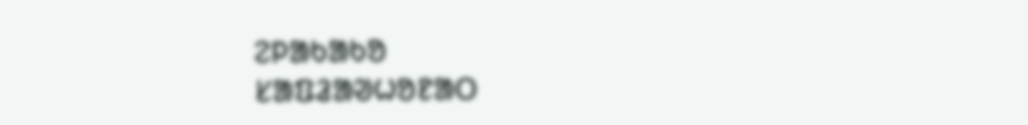ᱮᱞᱟᱠᱟᱠᱚ
ᱥᱟᱯᱲᱟᱣᱦᱚᱱᱟᱛ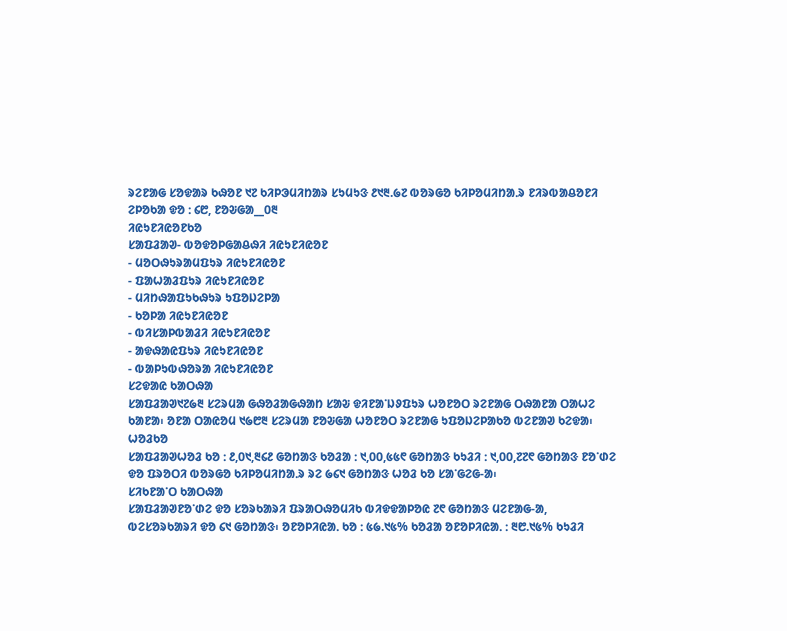ᱨᱮᱱᱟᱜ ᱥᱚᱫᱟᱨ ᱠᱷᱚᱱ ᱑᱗ ᱠᱤᱞᱳᱢᱤᱴᱟᱨ ᱥᱩᱢᱩᱝ ᱒᱑᱓.᱙᱗ ᱵᱚᱨᱜᱚ ᱠᱤᱞᱚᱢᱤᱴᱟᱹᱨ ᱱᱤᱨᱵᱟᱪᱚᱱᱤ ᱮᱞᱚᱠᱟ ᱫᱚ ᱺ ᱔᱘, ᱱᱚᱶᱜᱟ__᱐᱓
ᱤᱭᱩᱱᱤᱭᱚᱱᱠᱚ
ᱥᱟᱯᱲᱟᱣ- ᱵᱚᱫᱚᱞᱜᱟᱪᱷᱤ ᱤᱭᱩᱱᱤᱭᱚᱱ
- ᱢᱚᱛᱷᱩᱨᱟᱢᱯᱩᱨ ᱤᱭᱩᱱᱤᱭᱚᱱ
- ᱯᱟᱦᱟᱲᱯᱩᱨ ᱤᱭᱩᱱᱤᱭᱚᱱ
- ᱢᱤᱴᱷᱟᱯᱩᱠᱷᱩᱨ ᱩᱯᱚᱡᱮᱞᱟ
- ᱠᱚᱞᱟ ᱤᱭᱩᱱᱤᱭᱚᱱ
- ᱵᱤᱥᱟᱞᱵᱟᱲᱤ ᱤᱭᱩᱱᱤᱭᱚᱱ
- ᱟᱫᱷᱟᱭᱯᱩᱨ ᱤᱭᱩᱱᱤᱭᱚᱱ
- ᱵᱟᱞᱩᱵᱷᱚᱨᱟ ᱤᱭᱩᱱᱤᱭᱚᱱ
ᱥᱮᱫᱟᱭ ᱠᱟᱛᱷᱟ
ᱥᱟᱯᱲᱟᱣ᱑᱗᱙᱓ ᱥᱮᱨᱢᱟ ᱜᱷᱚᱲᱟᱜᱷᱟᱴ ᱥᱟᱶ ᱫᱤᱱᱟᱸᱡᱽᱯᱩᱨ ᱦᱚᱱᱚᱛ ᱨᱮᱱᱟᱜ ᱛᱷᱟᱱᱟ ᱛᱟᱦᱮ ᱠᱟᱱᱟ᱾ ᱚᱱᱟ ᱛᱟᱭᱚᱢ ᱑᱙᱘᱓ ᱥᱮᱨᱢᱟ ᱱᱚᱶᱜᱟ ᱦᱚᱱᱚᱛ ᱨᱮᱱᱟᱜ ᱩᱯᱚᱡᱮᱞᱟᱠᱚ ᱵᱮᱱᱟᱣ ᱠᱮᱫᱟ᱾
ᱦᱚᱲᱠᱚ
ᱥᱟᱯᱲᱟᱣᱦᱚᱲ ᱠᱚ ᱺ ᱒,᱐᱑,᱓᱔᱒ ᱜᱚᱴᱟᱝ ᱠᱚᱲᱟ ᱺ ᱑,᱐᱐,᱕᱕᱖ ᱜᱚᱴᱟᱝ ᱠᱩᱲᱤ ᱺ ᱑,᱐᱐,᱗᱗᱖ ᱜᱚᱴᱟᱝ ᱱᱚᱸᱰᱮ ᱫᱚ ᱯᱨᱚᱛᱤ ᱵᱚᱨᱜᱚ ᱠᱤᱞᱚᱢᱤᱴᱟᱹᱨ ᱨᱮ ᱙᱔᱑ ᱜᱚᱴᱟᱝ ᱦᱚᱲ ᱠᱚ ᱥᱟᱸᱜᱮᱜ-ᱟ᱾
ᱥᱤᱠᱱᱟᱸᱛ ᱠᱟᱛᱷᱟ
ᱥᱟᱯᱲᱟᱣᱱᱚᱸᱰᱮ ᱫᱚ ᱥᱚᱨᱠᱟᱨᱤ ᱯᱨᱟᱛᱷᱚᱢᱤᱠ ᱵᱤᱫᱫᱟᱞᱚᱭ ᱗᱖ ᱜᱚᱴᱟᱝ ᱢᱮᱱᱟᱜ-ᱟ, ᱵᱮᱥᱚᱨᱠᱟᱨᱤ ᱫᱚ ᱔᱑ ᱜᱚᱴᱟᱝ᱾ ᱚᱱᱚᱞᱤᱭᱟᱹ ᱠᱚ ᱺ ᱕᱙.᱑᱕% ᱠᱚᱲᱟ ᱚᱱᱚᱞᱤᱭᱟᱹ ᱺ ᱓᱘.᱑᱕% ᱠᱩᱲᱤ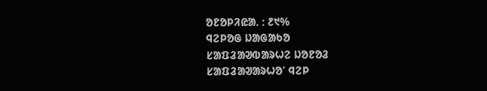ᱚᱱᱚᱞᱤᱭᱟᱹ ᱺ ᱒᱑%
ᱧᱮᱞᱚᱜ ᱡᱟᱜᱟᱠᱚ
ᱥᱟᱯᱲᱟᱣᱵᱟᱨᱦᱮ ᱡᱚᱱᱚᱲ
ᱥᱟᱯᱲᱟᱣᱟᱨᱦᱚᱸ ᱧᱮᱞ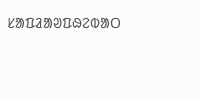ᱥᱟᱯᱲᱟᱣᱯᱷᱮᱵᱟᱛ